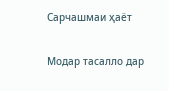Сарчашмаи ҳаёт

Модар тасалло дар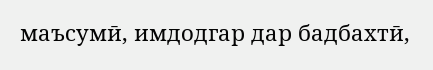маъсумӣ, имдодгар дар бадбахтӣ,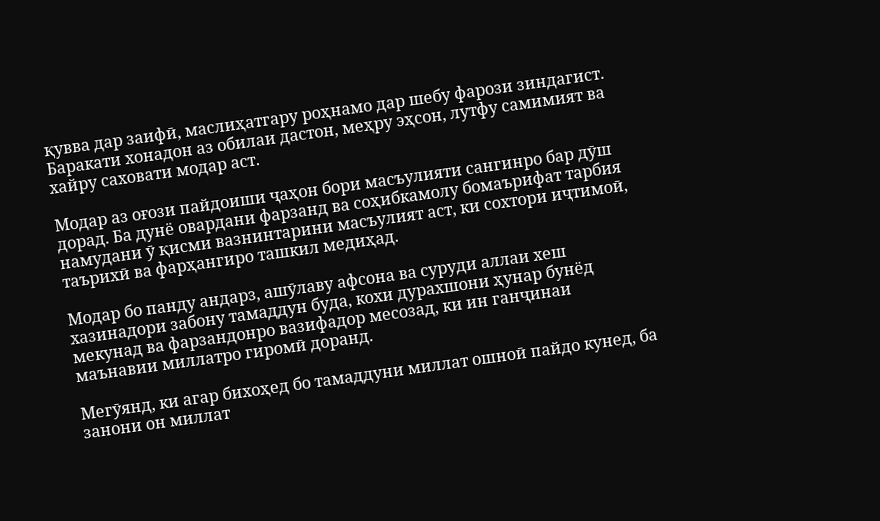қувва дар заифӣ, маслиҳатгару роҳнамо дар шебу фарози зиндагист.  Баракати хонадон аз обилаи дастон, меҳру эҳсон, лутфу самимият ва хайру саховати модар аст.

Модар аз оғози пайдоиши ҷаҳон бори масъулияти сангинро бар дӯш дорад. Ба дунё овардани фарзанд ва соҳибкамолу бомаърифат тарбия намудани ӯ қисми вазнинтарини масъулият аст, ки сохтори иҷтимоӣ, таърихӣ ва фарҳангиро ташкил медиҳад.

Модар бо панду андарз, ашӯлаву афсона ва суруди аллаи хеш хазинадори забону тамаддун буда, кохи дурахшони ҳунар бунёд мекунад ва фарзандонро вазифадор месозад, ки ин ганҷинаи маънавии миллатро гиромӣ доранд.

Мегӯянд, ки агар бихоҳед бо тамаддуни миллат ошноӣ пайдо кунед, ба занони он миллат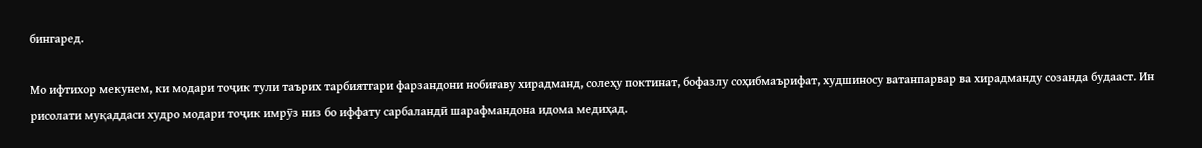бингаред.

Мо ифтихор мекунем, ки модари тоҷик тули таърих тарбиятгари фарзандони нобиғаву хирадманд, солеҳу поктинат, бофазлу соҳибмаърифат, худшиносу ватанпарвар ва хирадманду созанда будааст. Ин рисолати муқаддаси худро модари тоҷик имрӯз низ бо иффату сарбаландӣ шарафмандона идома медиҳад.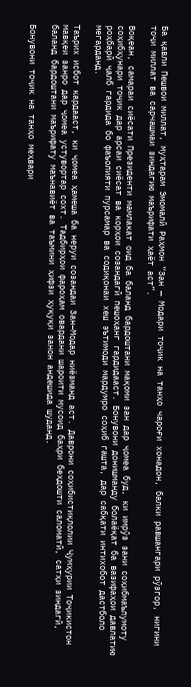Ба қавли Пешвои миллат, муҳтарам Эмомалӣ Раҳмон “Зан — Модари тоҷик на танҳо чароғи хонадон, балки равшангари рӯзгор, нигини тоҷи миллат ва сарчашмаи зиндагию маърифати ҳаёт аст”.

Воқеан, самараи сиёсати Президенти мамлакат оид ба баланд бардоштани мақоми зан дар ҷомеа буд, ки имрӯз зани соҳибмаълумоту соҳибҳунари тоҷик дар арсаи сиёсат ва корҳои созандагӣ пешоҳанг гардидааст. Бонувони донишманду болаёқат ба вазифаҳои давлатию роҳбарӣ ҷалб гардида бо фаъолияти пурсамар ва содиқонаи хеш эътимоди мардумро соҳиб гашта, дар сабқати интихобот дастболо мегарданд.

Таърих исбот кардааст, ки ҷомеа ҳамеша ба неруи созандаи Зан–Модар ниёзманд аст. Даврони соҳибистиқлолии Ҷумҳурии Тоҷикистон мавқеи занро дар ҷомеа устувортар сохт. Тадбирҳои фароҳам овардани шароити мусоид баҳри беҳдошти саломатӣ, сатҳи зиндагӣ, баланд бардоштани маърифату маънавиёт ва таъмини ҳифзи ҳуқуқи занон андешида шуданд.

Бонувони тоҷик на танҳо меҳвари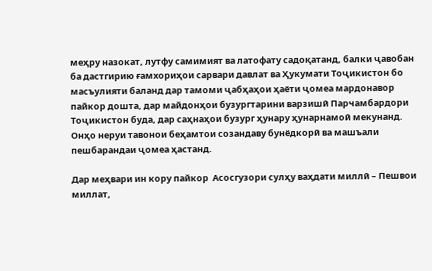меҳру назокат, лутфу самимият ва латофату садоқатанд, балки ҷавобан ба дастгирию ғамхориҳои сарвари давлат ва Ҳукумати Тоҷикистон бо масъулияти баланд дар тамоми ҷабҳаҳои ҳаёти ҷомеа мардонавор пайкор дошта, дар майдонҳои бузургтарини варзишӣ Парчамбардори Тоҷикистон буда, дар саҳнаҳои бузург ҳунару ҳунарнамоӣ мекунанд. Онҳо неруи тавонои беҳамтои созандаву бунёдкорӣ ва машъали пешбарандаи ҷомеа ҳастанд.

Дар меҳвари ин кору пайкор  Асосгузори сулҳу ваҳдати миллӣ – Пешвои миллат,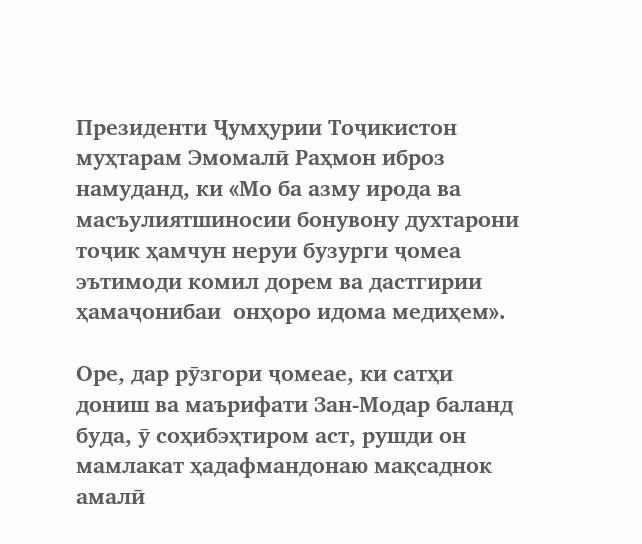Президенти Ҷумҳурии Тоҷикистон муҳтарам Эмомалӣ Раҳмон иброз намуданд, ки «Мо ба азму ирода ва масъулиятшиносии бонувону духтарони тоҷик ҳамчун неруи бузурги ҷомеа эътимоди комил дорем ва дастгирии ҳамаҷонибаи  онҳоро идома медиҳем».

Оре, дар рӯзгори ҷомеае, ки сатҳи дониш ва маърифати Зан-Модар баланд буда, ӯ соҳибэҳтиром аст, рушди он мамлакат ҳадафмандонаю мақсаднок амалӣ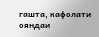гашта, кафолати ояндаи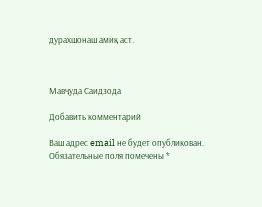дурахшонаш амиқ аст.



Мавҷуда Саидзода

Добавить комментарий

Ваш адрес email не будет опубликован. Обязательные поля помечены *